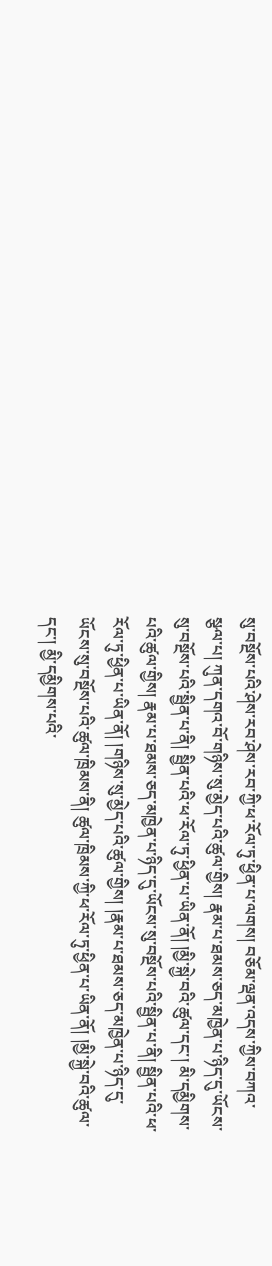སུ་བསྔོས་པའི་ཤེས་རབ་ཤེས་རབ་ཀྱི་ཕ་རོལ་ཏུ་ཕྱིན་པ་ལགས། བཅོམ་ལྡན་འདས་ཀྱིས་བཀའ་སྩལ་པ། ཀུན་དགའ་བོ་གཉིས་སུ་མྱེད་པའི་ཚུལ་གྱིས། རྣམ་པ་ཐམས་ཅད་མཁྱེན་པ་ཉིད་དུ་ཡོངས་སུ་བསྔོས་པའི་སྦྱིན་པ་ནི། སྦྱིན་པའི་ཕ་རོལ་ཏུ་ཕྱིན་པ་ཡིན་ནོ། །མྱི་སྐྱེ་བའི་ཚུལ་དང་། མི་དམྱིགས་པའི་ཚུལ་གྱིས། རྣམ་པ་ཐམས་ཅད་མཁྱེན་པ་ཉིད་དུ་ཡོངས་སུ་བསྔོས་པའི་སྦྱིན་པ་ནི། སྦྱིན་པའི་ཕ་རོལ་ཏུ་ཕྱིན་པ་ཡིན་ནོ། །གཉིས་སུ་མྱེད་པའི་ཚུལ་གྱིས། །རྣམ་པ་ཐམས་ཅད་མཁྱེན་པ་ཉིད་དུ་ཡོངས་སུ་བསྔོས་པའི་ཚུལ་ཁྲིམས་ནི། ཚུལ་ཁྲིམས་ཀྱི་ཕ་རོལ་ཏུ་ཕྱིན་པ་ཡིན་ནོ། །མྱི་སྐྱེ་བའི་ཚུལ་དང་། མྱི་དམྱིགས་པའི་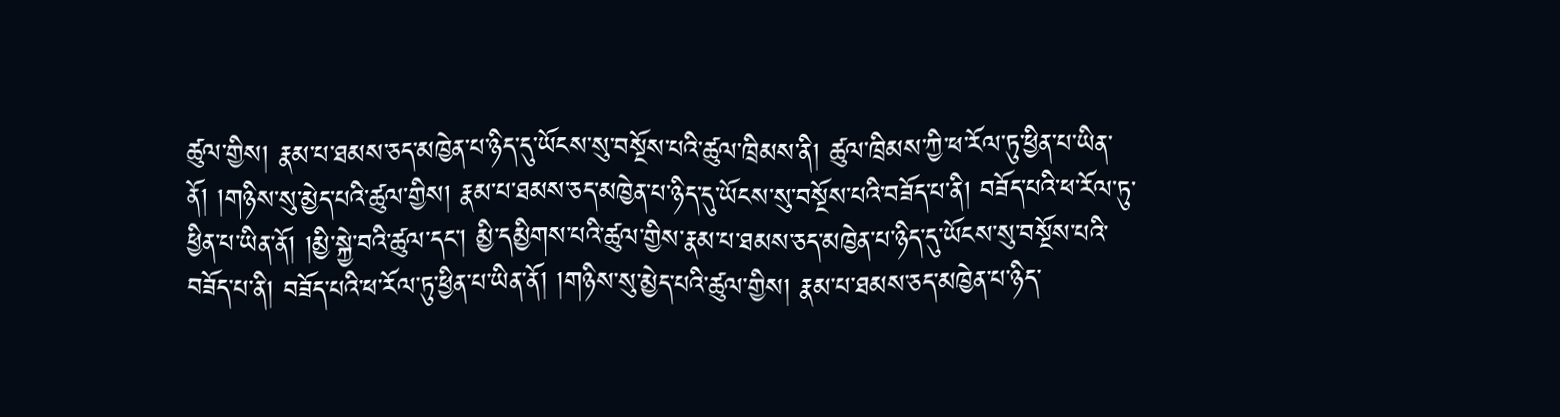ཚུལ་གྱིས། རྣམ་པ་ཐམས་ཅད་མཁྱེན་པ་ཉིད་དུ་ཡོངས་སུ་བསྔོས་པའི་ཚུལ་ཁྲིམས་ནི། ཚུལ་ཁྲིམས་ཀྱི་ཕ་རོལ་ཏུ་ཕྱིན་པ་ཡིན་ནོ། །གཉིས་སུ་མྱེད་པའི་ཚུལ་གྱིས། རྣམ་པ་ཐམས་ཅད་མཁྱེན་པ་ཉིད་དུ་ཡོངས་སུ་བསྔོས་པའི་བཟོད་པ་ནི། བཟོད་པའི་ཕ་རོལ་ཏུ་ཕྱིན་པ་ཡིན་ནོ། །མྱི་སྐྱེ་བའི་ཚུལ་དང་། མྱི་དམྱིགས་པའི་ཚུལ་གྱིས་རྣམ་པ་ཐམས་ཅད་མཁྱེན་པ་ཉིད་དུ་ཡོངས་སུ་བསྔོས་པའི་བཟོད་པ་ནི། བཟོད་པའི་ཕ་རོལ་ཏུ་ཕྱིན་པ་ཡིན་ནོ། །གཉིས་སུ་མྱེད་པའི་ཚུལ་གྱིས། རྣམ་པ་ཐམས་ཅད་མཁྱེན་པ་ཉིད་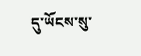དུ་ཡོངས་སུ་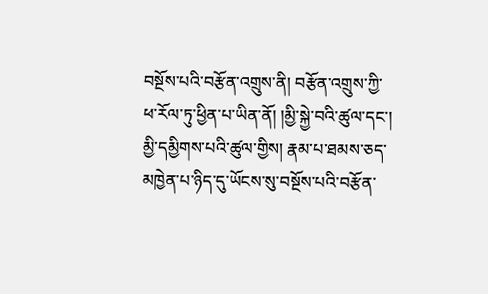བསྔོས་པའི་བརྩོན་འགྲུས་ནི། བརྩོན་འགྲུས་ཀྱི་ཕ་རོལ་ཏུ་ཕྱིན་པ་ཡིན་ནོ། །མྱི་སྐྱེ་བའི་ཚུལ་དང་། མྱི་དམྱིགས་པའི་ཚུལ་གྱིས། རྣམ་པ་ཐམས་ཅད་མཁྱེན་པ་ཉིད་དུ་ཡོངས་སུ་བསྔོས་པའི་བརྩོན་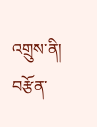འགྲུས་ནི། བརྩོན་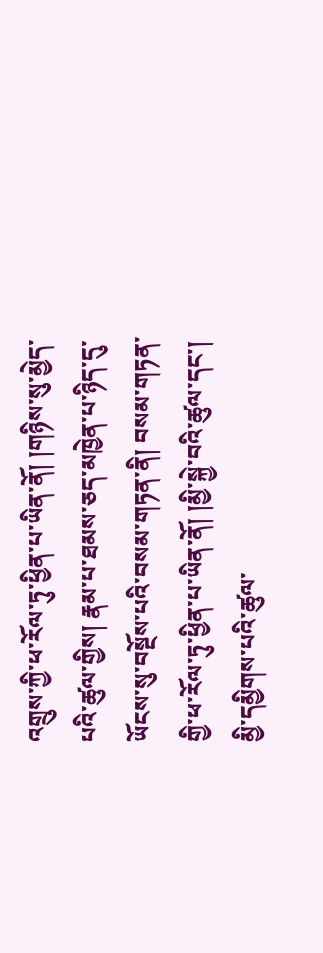འགྲུས་ཀྱི་ཕ་རོལ་ཏུ་ཕྱིན་པ་ཡིན་ནོ། །གཉིས་སུ་མྱེད་པའི་ཚུལ་གྱིས། རྣམ་པ་ཐམས་ཅད་མཁྱེན་པ་ཉིད་དུ་ཡོངས་སུ་བསྔོས་པའི་བསམ་གཏན་ནི། བསམ་གཏན་གྱི་ཕ་རོལ་ཏུ་ཕྱིན་པ་ཡིན་ནོ། །མྱི་སྐྱེ་བའི་ཚུལ་དང་། མྱི་དམྱིགས་པའི་ཚུལ་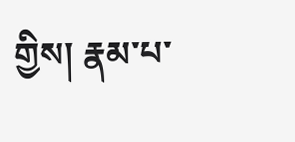གྱིས། རྣམ་པ་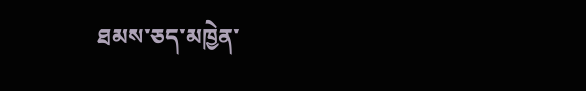ཐམས་ཅད་མཁྱེན་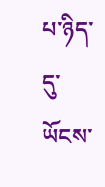པ་ཉིད་དུ་ཡོངས་